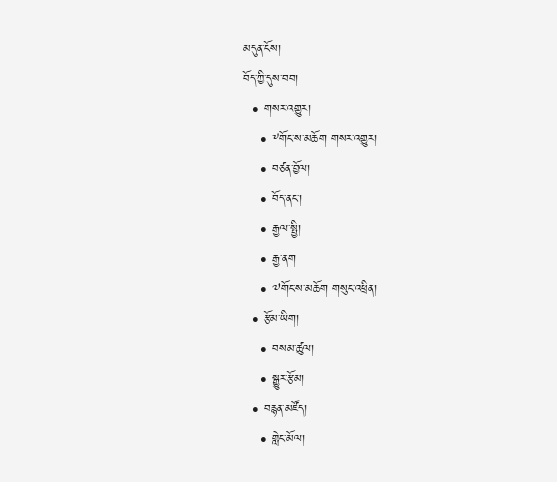མདུན་ངོས།
བོད་ཀྱི་དུས་བབ།
  • གསར་འགྱུར།
    • ༸གོང་ས་མཆོག གསར་འགྱུར།
    • བཙན་བྱོལ།
    • བོད་ནང་།
    • རྒྱལ་སྤྱི།
    • རྒྱ་ནག
    • ༧གོང་ས་མཆོག གསུང་འཕྲིན།
  • རྩོམ་ཡིག།
    • བསམ་ཚུལ།
    • སྒྱུར་རྩོམ།
  • བརྙན་མཛོད།
    • གླེང་མོལ།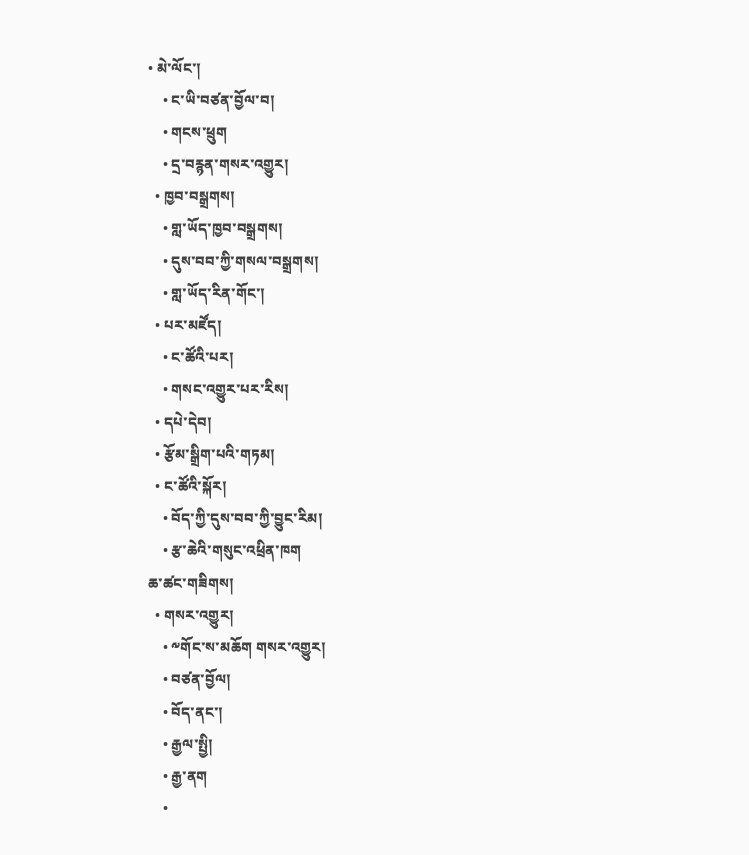• མེ་ལོང་།
    • ང་ཡི་བཙན་བྱོལ་བ།
    • གངས་ཕྲུག
    • དྲ་བརྙན་གསར་འགྱུར།
  • ཁྱབ་བསྒྲགས།
    • གླ་ཡོད་ཁྱབ་བསྒྲགས།
    • དུས་བབ་ཀྱི་གསལ་བསྒྲགས།
    • གླ་ཡོད་རིན་གོང་།
  • པར་མཛོད།
    • ང་ཚོའི་པར།
    • གསང་འགྱུར་པར་རིས།
  • དཔེ་དེབ།
  • རྩོམ་སྒྲིག་པའི་གཏམ།
  • ང་ཚོའི་སྐོར།
    • བོད་ཀྱི་དུས་བབ་ཀྱི་བྱུང་རིམ།
    • རྩ་ཆེའི་གསུང་འཕྲིན་ཁག
ཆ་ཚང་གཟིགས།
  • གསར་འགྱུར།
    • ༸གོང་ས་མཆོག གསར་འགྱུར།
    • བཙན་བྱོལ།
    • བོད་ནང་།
    • རྒྱལ་སྤྱི།
    • རྒྱ་ནག
    •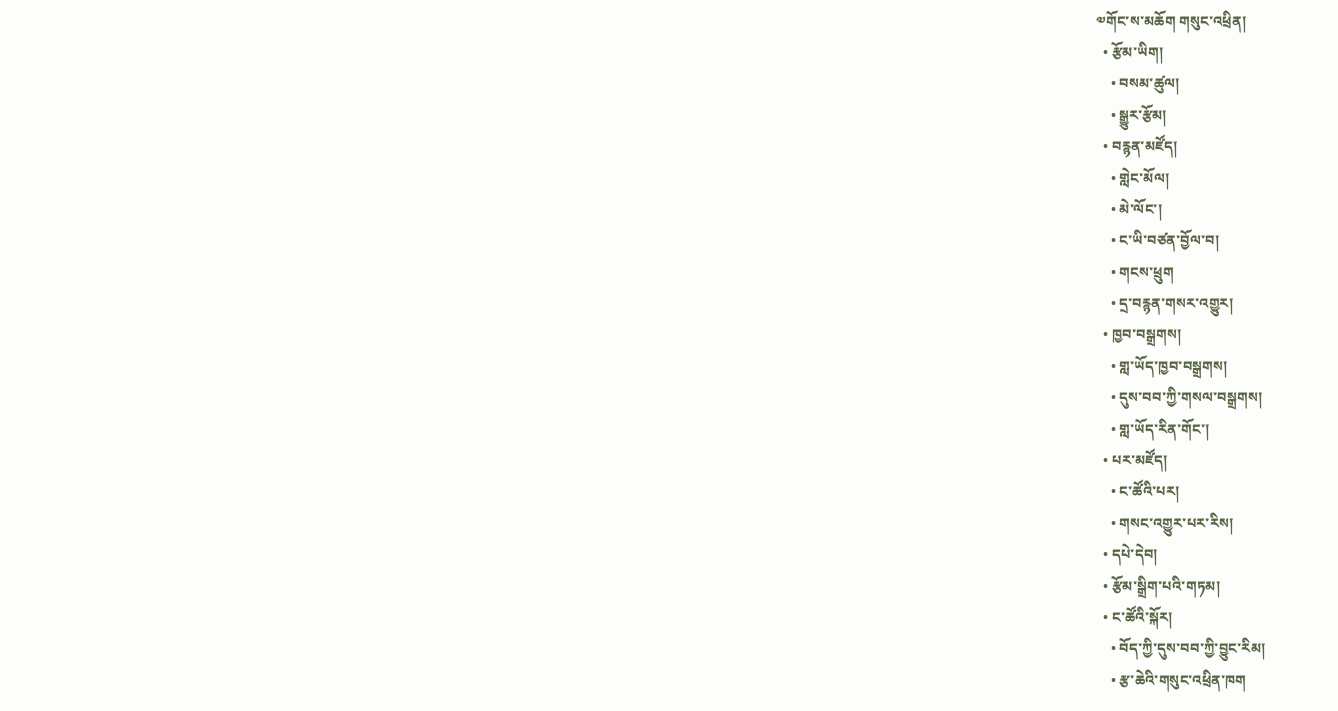༧གོང་ས་མཆོག གསུང་འཕྲིན།
  • རྩོམ་ཡིག།
    • བསམ་ཚུལ།
    • སྒྱུར་རྩོམ།
  • བརྙན་མཛོད།
    • གླེང་མོལ།
    • མེ་ལོང་།
    • ང་ཡི་བཙན་བྱོལ་བ།
    • གངས་ཕྲུག
    • དྲ་བརྙན་གསར་འགྱུར།
  • ཁྱབ་བསྒྲགས།
    • གླ་ཡོད་ཁྱབ་བསྒྲགས།
    • དུས་བབ་ཀྱི་གསལ་བསྒྲགས།
    • གླ་ཡོད་རིན་གོང་།
  • པར་མཛོད།
    • ང་ཚོའི་པར།
    • གསང་འགྱུར་པར་རིས།
  • དཔེ་དེབ།
  • རྩོམ་སྒྲིག་པའི་གཏམ།
  • ང་ཚོའི་སྐོར།
    • བོད་ཀྱི་དུས་བབ་ཀྱི་བྱུང་རིམ།
    • རྩ་ཆེའི་གསུང་འཕྲིན་ཁག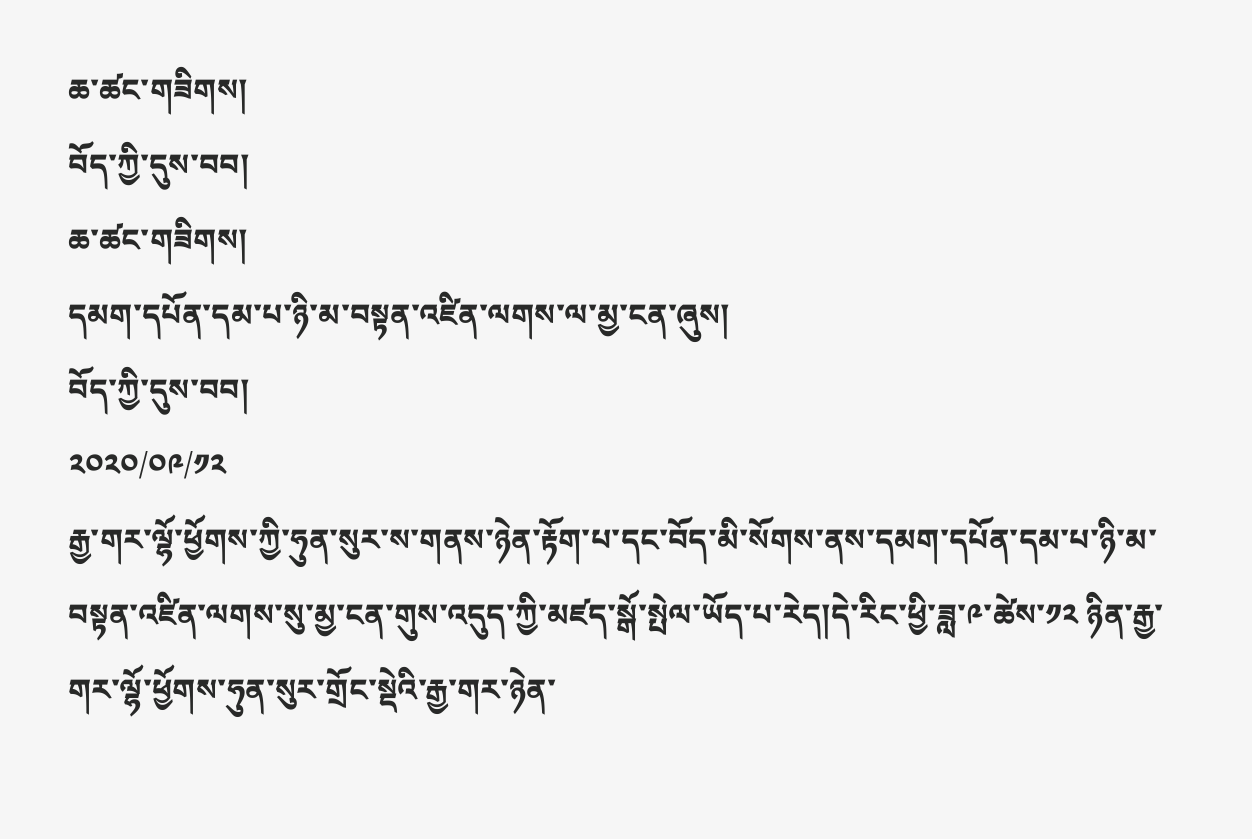ཆ་ཚང་གཟིགས།
བོད་ཀྱི་དུས་བབ།
ཆ་ཚང་གཟིགས།
དམག་དཔོན་དམ་པ་ཉི་མ་བསྟན་འཛིན་ལགས་ལ་མྱ་ངན་ཞུས།
བོད་ཀྱི་དུས་བབ།
༢༠༢༠/༠༩/༡༢
རྒྱ་གར་ལྷོ་ཕྱོགས་ཀྱི་ཧུན་སུར་ས་གནས་ཉེན་རྟོག་པ་དང་བོད་མི་སོགས་ནས་དམག་དཔོན་དམ་པ་ཉི་མ་བསྟན་འཛིན་ལགས་སུ་མྱ་ངན་གུས་འདུད་ཀྱི་མཛད་སྒོ་སྤེལ་ཡོད་པ་རེད།དེ་རིང་ཕྱི་ཟླ་༩་ཚེས་༡༢ ཉིན་རྒྱ་གར་ལྷོ་ཕྱོགས་ཧུན་སུར་གྲོང་སྡེའི་རྒྱ་གར་ཉེན་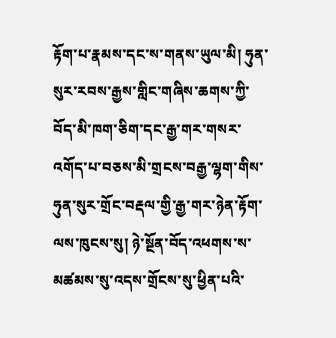རྟོག་པ་རྣམས་དང་ས་གནས་ཡུལ་མི། ཧུན་སུར་རབས་རྒྱས་གླིང་གཞིས་ཆགས་ཀྱི་བོད་མི་ཁག་ཅིག་དང་རྒྱ་གར་གསར་འགོད་པ་བཅས་མི་གྲངས་བརྒྱ་ལྷག་གིས་ཧུན་སུར་གྲོང་བརྡལ་གྱི་རྒྱ་གར་ཉེན་རྟོག་ལས་ཁུངས་སུ། ཉེ་སྔོན་བོད་འཕགས་ས་མཚམས་སུ་འདས་གྲོངས་སུ་ཕྱིན་པའི་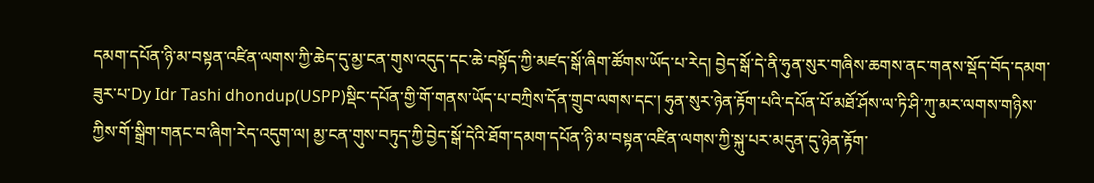དམག་དཔོན་ཉི་མ་བསྟན་འཛིན་ལགས་ཀྱི་ཆེད་དུ་མྱ་ངན་གུས་འདུད་དང་ཆེ་བསྟོད་ཀྱི་མཛད་སྒོ་ཞིག་ཚོགས་ཡོད་པ་རེད། བྱེད་སྒོ་དེ་ནི་ཧུན་སུར་གཞིས་ཆགས་ནང་གནས་སྡོད་བོད་དམག་ཟུར་པ་Dy Idr Tashi dhondup(USPP)སྡིང་དཔོན་གྱི་གོ་གནས་ཡོད་པ་བཀྲིས་དོན་གྲུབ་ལགས་དང་། ཧུན་སུར་ཉེན་རྟོག་པའི་དཔོན་པོ་མཐོ་ཤོས་ལ་ཏི་ཤི་ཀུ་མར་ལགས་གཉིས་ཀྱིས་གོ་སྒྲིག་གནང་བ་ཞིག་རེད་འདུག་ལ། མྱ་ངན་གུས་བཏུད་ཀྱི་བྱེད་སྒོ་དེའི་ཐོག་དམག་དཔོན་ཉི་མ་བསྟན་འཛིན་ལགས་ཀྱི་སྐུ་པར་མདུན་དུ་ཉེན་རྟོག་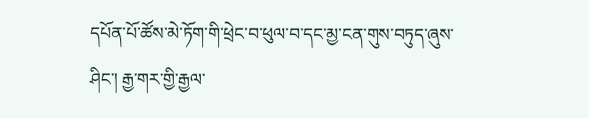དཔོན་པོ་ཚོས་མེ་ཏོག་གི་ཕྲེང་བ་ཕུལ་བ་དང་མྱ་ངན་གུས་བཏུད་ཞུས་ཤིང་། རྒྱ་གར་གྱི་རྒྱལ་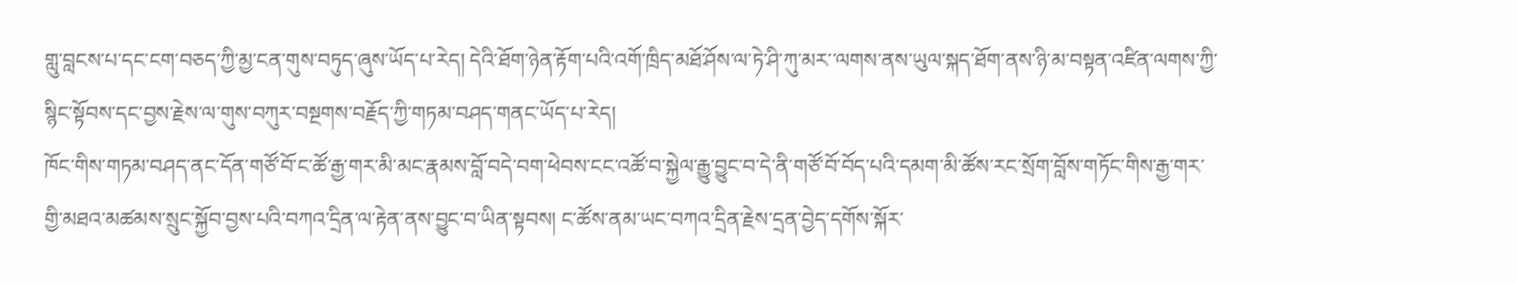གླུ་བླངས་པ་དང་ངག་བཅད་ཀྱི་མྱ་ངན་གུས་བཏུད་ཞུས་ཡོད་པ་རེད། དེའི་ཐོག་ཉེན་རྟོག་པའི་འགོ་ཁྲིད་མཐོ་ཤོས་ལ་ཏེ་ཤི་ཀུ་མར་་ལགས་ནས་ཡུལ་སྐད་ཐོག་ནས་ཉི་མ་བསྟན་འཛིན་ལགས་ཀྱི་སྙིང་སྟོབས་དང་བྱས་རྗེས་ལ་གུས་བཀུར་བསྔགས་བརྗོད་ཀྱི་གཏམ་བཤད་གནང་ཡོད་པ་རེད།
ཁོང་གིས་གཏམ་བཤད་ནང་དོན་གཙོ་བོ་ང་ཚོ་རྒྱ་གར་མི་མང་རྣམས་བློ་བདེ་བག་ཕེབས་ངང་འཚོ་བ་སྐྱེལ་རྒྱུ་བྱུང་བ་དེ་ནི་གཙོ་བོ་བོད་པའི་དམག་མི་ཚོས་རང་སྲོག་བློས་གཏོང་གིས་རྒྱ་གར་གྱི་མཐའ་མཚམས་སྲུང་སྐྱོབ་བྱས་པའི་བཀའ་དྲིན་ལ་རྟེན་ནས་བྱུང་བ་ཡིན་སྟབས། ང་ཚོས་ནམ་ཡང་བཀའ་དྲིན་རྗེས་དྲན་བྱེད་དགོས་སྐོར་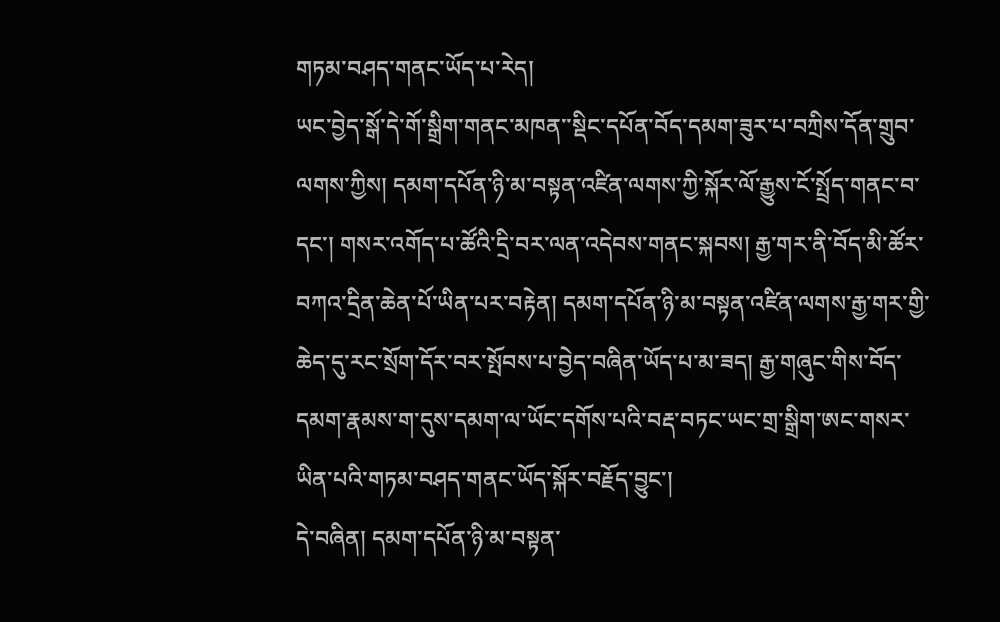གཏམ་བཤད་གནང་ཡོད་པ་རེད།
ཡང་བྱེད་སྒོ་དེ་གོ་སྒྲིག་གནང་མཁན་་སྡིང་དཔོན་བོད་དམག་ཟུར་པ་བཀྲིས་དོན་གྲུབ་ལགས་ཀྱིས། དམག་དཔོན་ཉི་མ་བསྟན་འཛིན་ལགས་ཀྱི་སྐོར་ལོ་རྒྱུས་ངོ་སྤྲོད་གནང་བ་དང་། གསར་འགོད་པ་ཚོའི་དྲི་བར་ལན་འདེབས་གནང་སྐབས། རྒྱ་གར་ནི་བོད་མི་ཚོར་བཀའ་དྲིན་ཆེན་པོ་ཡིན་པར་བརྟེན། དམག་དཔོན་ཉི་མ་བསྟན་འཛིན་ལགས་རྒྱ་གར་གྱི་ཆེད་དུ་རང་སྲོག་དོར་བར་སྤོབས་པ་བྱེད་བཞིན་ཡོད་པ་མ་ཟད། རྒྱ་གཞུང་གིས་བོད་དམག་རྣམས་ག་དུས་དམག་ལ་ཡོང་དགོས་པའི་བརྡ་བཏང་ཡང་གྲ་སྒྲིག་ཨང་གསར་ཡིན་པའི་གཏམ་བཤད་གནང་ཡོད་སྐོར་བརྗོད་བྱུང་།
དེ་བཞིན། དམག་དཔོན་ཉི་མ་བསྟན་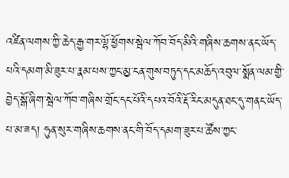འཛིན་ལགས་ཀྱི་ཆེད་རྒྱ་གར་ལྷོ་ཕྱོགས་སྦེལ་ཀོབ་བོད་མིའི་གཞིས་ཆགས་ནང་ཡོད་པའི་དམག་མི་ཟུར་པ་རྣམ་པས་ཀྱང་མྱ་ངན་གུས་བཏུད་དང་མཆོད་འབུལ་སྨོན་ལམ་གྱི་བྱེད་སྒོ་ཞིག་སྦེལ་ཀོབ་གཞིས་གྲོང་དང་པོའི་དཔའ་བོའི་རྡོ་རིང་མདུན་ཐང་དུ་གནང་ཡོད་པ་མ་ཟད། ཧུན་སུར་གཞིས་ཆགས་ནང་གི་བོད་དམག་ཟུར་པ་ཚོས་ཀྱང་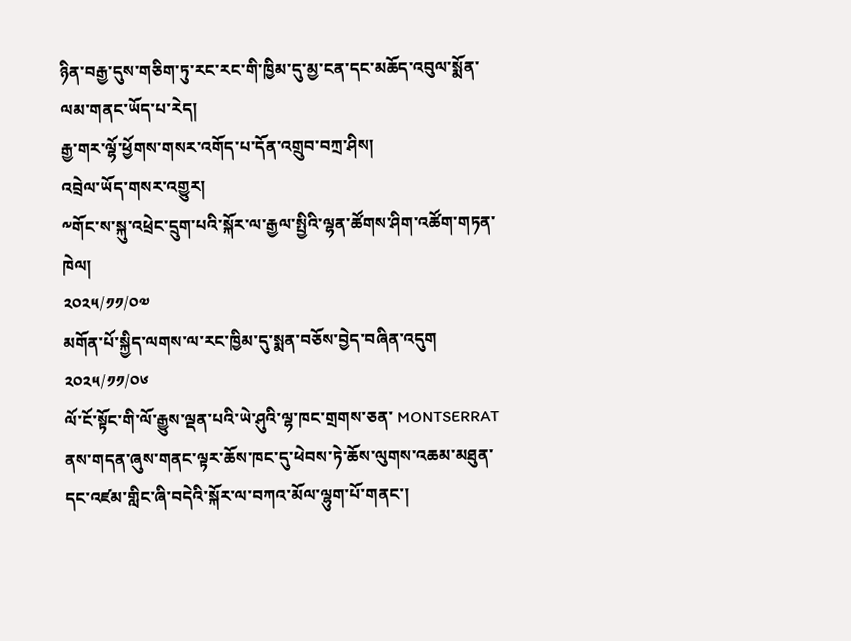ཉིན་བརྒྱ་དུས་གཅིག་ཏུ་རང་རང་གི་ཁྱིམ་དུ་མྱ་ངན་དང་མཆོད་འབུལ་སྨོན་ལམ་གནང་ཡོད་པ་རེད།
རྒྱ་གར་ལྷོ་ཕྱོགས་གསར་འགོད་པ་དོན་འགྲུབ་བཀྲ་ཤིས།
འབྲེལ་ཡོད་གསར་འགྱུར།
༸གོང་ས་སྐུ་འཕྲེང་དྲུག་པའི་སྐོར་ལ་རྒྱལ་སྤྱིའི་ལྷན་ཚོགས་ཤིག་འཚོག་གཏན་ཁེལ།
༢༠༢༥/༡༡/༠༧
མགོན་པོ་སྐྱིད་ལགས་ལ་རང་ཁྱིམ་དུ་སྨན་བཅོས་བྱེད་བཞིན་འདུག
༢༠༢༥/༡༡/༠༦
ལོ་ངོ་སྟོང་གི་ལོ་རྒྱུས་ལྡན་པའི་ཡེ་ཤུའི་ལྷ་ཁང་གྲགས་ཅན་ MONTSERRAT ནས་གདན་ཞུས་གནང་ལྟར་ཆོས་ཁང་དུ་ཕེབས་ཏེ་ཆོས་ལུགས་འཆམ་མཐུན་དང་འཛམ་གླིང་ཞི་བདེའི་སྐོར་ལ་བཀའ་མོལ་ལྷུག་པོ་གནང་།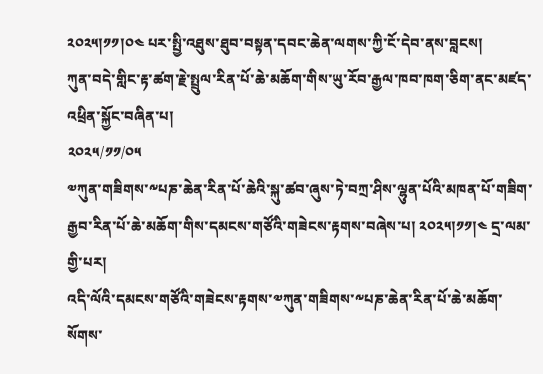༢༠༢༥།༡༡།༠༤ པར་སྤྱི་འཐུས་ཐུབ་བསྟན་དབང་ཆེན་ལགས་ཀྱི་ངོ་དེབ་ནས་བླངས།
ཀུན་བདེ་གླིང་རྟ་ཚག་རྗེ་སྤྲུལ་རིན་པོ་ཆེ་མཆོག་གིས་ཡུ་རོབ་རྒྱལ་ཁབ་ཁག་ཅིག་ནང་མཛད་འཕྲིན་སྐྱོང་བཞིན་པ།
༢༠༢༥/༡༡/༠༥
༧ཀུན་གཟིགས་༸པཎ་ཆེན་རིན་པོ་ཆེའི་སྐུ་ཚབ་ཞུས་ཏེ་བཀྲ་ཤིས་ལྷུན་པོའི་མཁན་པོ་གཟིག་རྒྱབ་རིན་པོ་ཆེ་མཆོག་གིས་དམངས་གཙོའི་གཟེངས་རྟགས་བཞེས་པ། ༢༠༢༥།༡༡།༤ དྲ་ལམ་གྱི་པར།
འདི་ལོའི་དམངས་གཙོའི་གཟེངས་རྟགས་༧ཀུན་གཟིགས་༸པཎ་ཆེན་རིན་པོ་ཆེ་མཆོག་སོགས་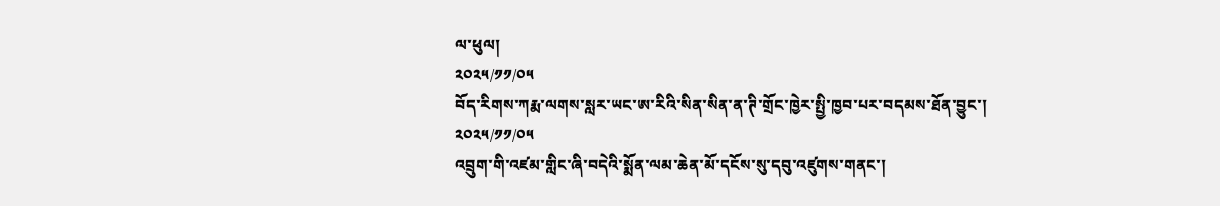ལ་ཕུལ།
༢༠༢༥/༡༡/༠༥
བོད་རིགས་ཀརྨ་ལགས་སླར་ཡང་ཨ་རིའི་སིན་སིན་ན་ཊི་གྲོང་ཁྱེར་སྤྱི་ཁྱབ་པར་བདམས་ཐོན་བྱུང་།
༢༠༢༥/༡༡/༠༥
འབྲུག་གི་འཛམ་གླིང་ཞི་བདེའི་སྨོན་ལམ་ཆེན་མོ་དངོས་སུ་དབུ་འཛུགས་གནང་།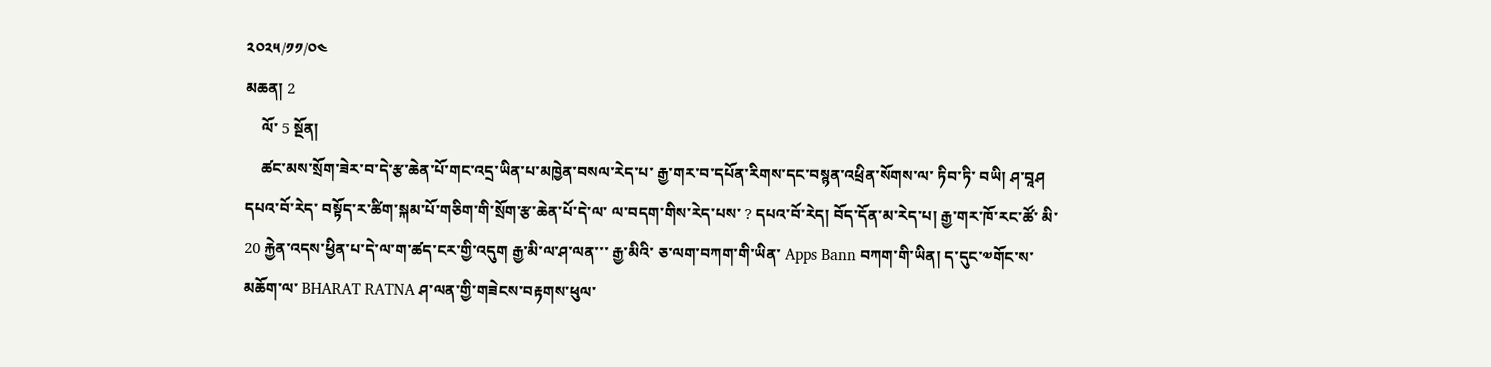༢༠༢༥/༡༡/༠༤
མཆན། 2
    ལོ་ 5 སྔོན།
    ཚང་མས་སྲོག་ཟེར་བ་དེ་རྩ་ཆེན་པོ་གང་འདྲ་ཡིན་པ་མཁྱེན་བསལ་རེད་པ་ རྒྱ་གར་བ་དཔོན་རིགས་དང་བསྙན་འཕྲིན་སོགས་ལ་ ཏིབ་ཏི་ བཡི། ཤ་བཱཤ དཔའ་བོ་རེད་ བསྟོད་ར་ཚིག་སྐམ་པོ་གཅིག་གི་སྲོག་རྩ་ཆེན་པོ་དེ་ལ་ ལ་བདག་གིས་རེད་པས་ ? དཔའ་བོ་རེད། བོད་དོན་མ་རེད་པ། རྒྱ་གར་ཁོ་རང་ཚོ་ མི་ 20 རྐྱེན་འདས་ཕྱིན་པ་དེ་ལ་ག་ཚད་ངར་གྱི་འདུག རྒྱ་མི་ལ་ཤ་ལན་་་ རྒྱ་མིའི་ ཅ་ལག་བཀག་གི་ཡིན་ Apps Bann བཀག་གི་ཡིན། ད་དུང་༧གོང་ས་མཆོག་ལ་ BHARAT RATNA ཤ་ལན་གྱི་གཟེངས་བརྟགས་ཕུལ་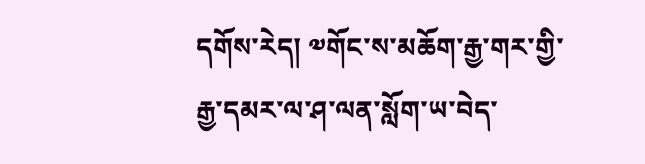དགོས་རེད། ༧གོང་ས་མཆོག་རྒྱ་གར་གྱི་རྒྱ་དམར་ལ་ཤ་ལན་སློག་ཡ་བེད་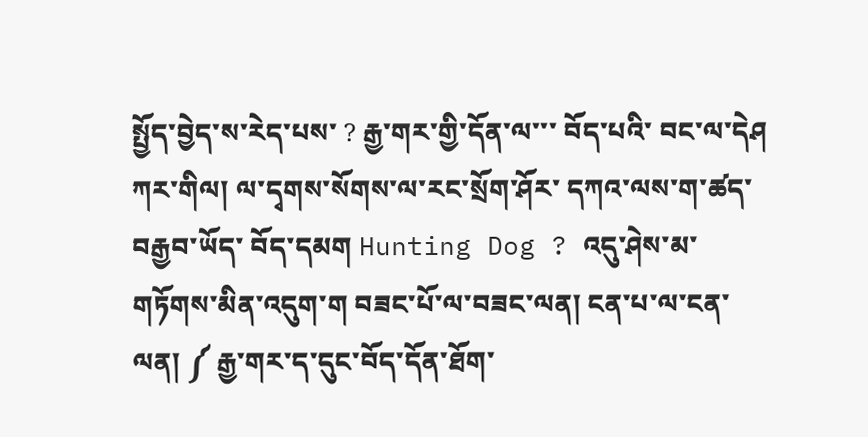སྤྱོད་བྱེད་ས་རེད་པས་ ? རྒྱ་གར་གྱི་དོན་ལ་་་ བོད་པའི་ བང་ལ་དེཤ ཀར་གིལ། ལ་དྭགས་སོགས་ལ་རང་སྲོག་ཤོར་ དཀའ་ལས་ག་ཚད་བརྒྱབ་ཡོད་ བོད་དམག Hunting Dog ? འདུ་ཤེས་མ་གཏོགས་མིན་འདུག་ག བཟང་པོ་ལ་བཟང་ལན། ངན་པ་ལ་ངན་ལན། ༼ རྒྱ་གར་ད་དུང་བོད་དོན་ཐོག་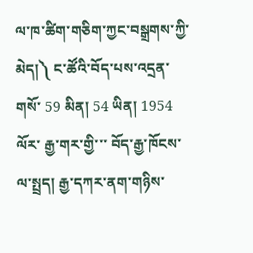ལ་ཁ་ཚིག་གཅིག་ཀྱང་བསྒྲགས་ཀྱི་མེད།༽ ང་ཚོའི་བོད་པས་འདྲན་གསོ་ 59 མིན། 54 ཡིན། 1954 ལོར་ རྒྱ་གར་གྱི་་་ བོད་རྒྱ་ཁོངས་ལ་སྤྲད། རྒྱ་དཀར་ནག་གཉིས་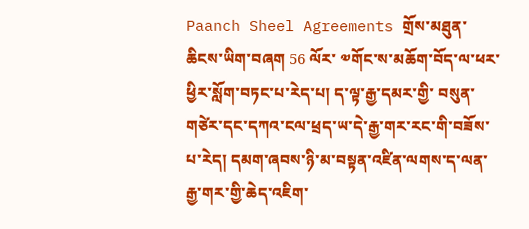Paanch Sheel Agreements གྲོས་མཐུན་ཆིངས་ཡིག་བཞག 56 ལོར་ ༧གོང་ས་མཆོག་བོད་ལ་ཕར་ཕྱིར་སློག་བཏང་པ་རེད་པ། ད་ལྟ་རྒྱ་དམར་གྱི་ བསུན་གཙེར་དང་དཀའ་ངལ་ཕྲད་ཡ་དེ་རྒྱ་གར་རང་གི་བཟོས་པ་རེད། དམག་ཞབས་ཉི་མ་བསྟན་འཛིན་ལགས་ད་ལན་རྒྱ་གར་གྱི་ཆེད་འཇིག་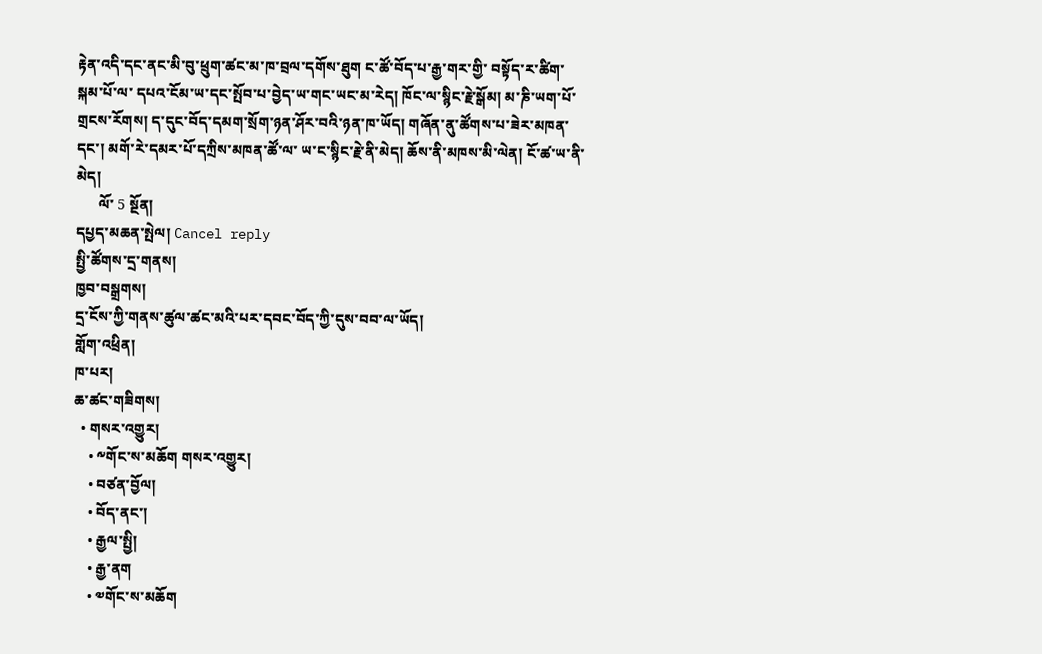རྟེན་འདི་དང་ནང་མི་བུ་ཕྲུག་ཚང་མ་ཁ་བྲལ་དགོས་ཐུག ང་ཚོ་བོད་པ་རྒྱ་གར་གྱི་ བསྟོད་ར་ཚིག་སྐམ་པོ་ལ་ དཔའ་ངོམ་ཡ་དང་སྤོབ་པ་བྱེད་ཡ་གང་ཡང་མ་རེད། ཁོང་ལ་སྙིང་རྗེ་སྒོམ། མ་ཎི་ཡག་པོ་གྲངས་རོགས། ད་དུང་བོད་དམག་སྲོག་ཉན་ཤོར་བའི་ཉན་ཁ་ཡོད། གཞོན་ནུ་ཚོགས་པ་ཟེར་མཁན་དང་། མགོ་རེ་དམར་པོ་དཀྲིས་མཁན་ཚོ་ལ་ ཡ་ང་སྙིང་རྗེ་ནི་མེད། ཆོས་ནི་མཁས་མི་ལེན། ངོ་ཚ་ཡ་ནི་མེད།
      ལོ་ 5 སྔོན།
དཔྱད་མཆན་སྤེལ། Cancel reply
སྤྱི་ཚོགས་དྲ་གནས།
ཁྱབ་བསྒྲགས།
དྲ་ངོས་ཀྱི་གནས་ཚུལ་ཚང་མའི་པར་དབང་བོད་ཀྱི་དུས་བབ་ལ་ཡོད།
གློག་འཕྲིན།
ཁ་པར།
ཆ་ཚང་གཟིགས།
  • གསར་འགྱུར།
    • ༸གོང་ས་མཆོག གསར་འགྱུར།
    • བཙན་བྱོལ།
    • བོད་ནང་།
    • རྒྱལ་སྤྱི།
    • རྒྱ་ནག
    • ༧གོང་ས་མཆོག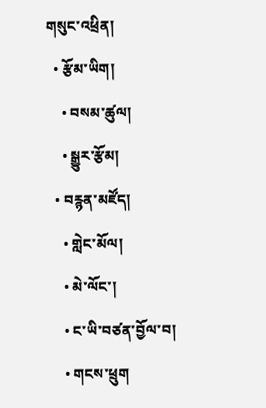གསུང་འཕྲིན།
  • རྩོམ་ཡིག།
    • བསམ་ཚུལ།
    • སྒྱུར་རྩོམ།
  • བརྙན་མཛོད།
    • གླེང་མོལ།
    • མེ་ལོང་།
    • ང་ཡི་བཙན་བྱོལ་བ།
    • གངས་ཕྲུག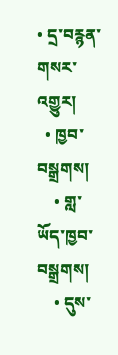• དྲ་བརྙན་གསར་འགྱུར།
  • ཁྱབ་བསྒྲགས།
    • གླ་ཡོད་ཁྱབ་བསྒྲགས།
    • དུས་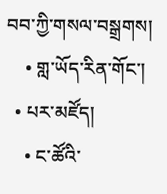བབ་ཀྱི་གསལ་བསྒྲགས།
    • གླ་ཡོད་རིན་གོང་།
  • པར་མཛོད།
    • ང་ཚོའི་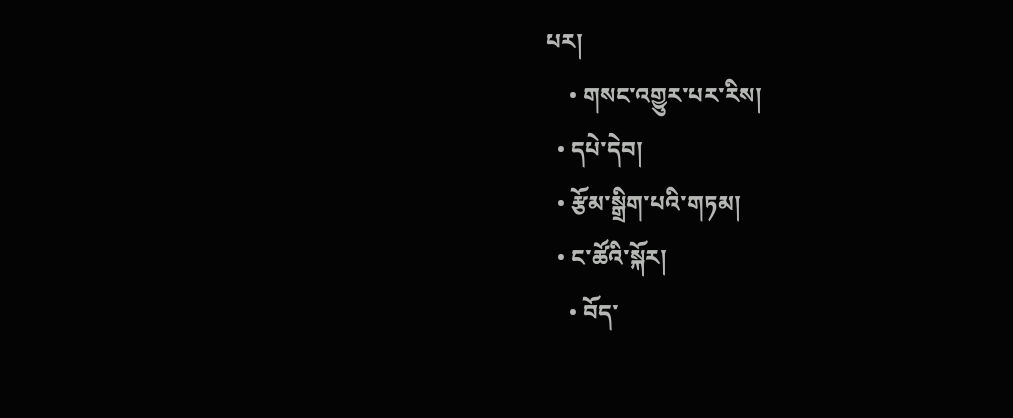པར།
    • གསང་འགྱུར་པར་རིས།
  • དཔེ་དེབ།
  • རྩོམ་སྒྲིག་པའི་གཏམ།
  • ང་ཚོའི་སྐོར།
    • བོད་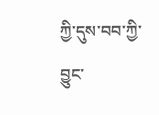ཀྱི་དུས་བབ་ཀྱི་བྱུང་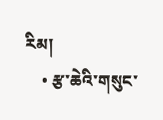རིམ།
    • རྩ་ཆེའི་གསུང་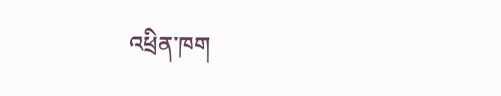འཕྲིན་ཁག